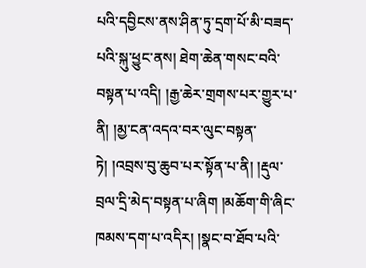པའི་དབྱིངས་ནས་ཤིན་ཏུ་དྲག་པོ་མི་བཟད་པའི་སྐུ་ཕྱུང་ནས། ཐེག་ཆེན་གསང་བའི་བསྟན་པ་འདི། །རྒྱ་ཆེར་གྲགས་པར་གྱུར་པ་ནི། །མྱ་ངན་འདའ་བར་ལུང་བསྟན་ཏེ། །འབྲས་བུ་ཆུབ་པར་སྟོན་པ་ནི། །རྡུལ་བྲལ་དྲི་མེད་བསྟན་པ་ཞིག །མཆོག་གི་ཞིང་ཁམས་དག་པ་འདིར། །སྣང་བ་ཐོབ་པའི་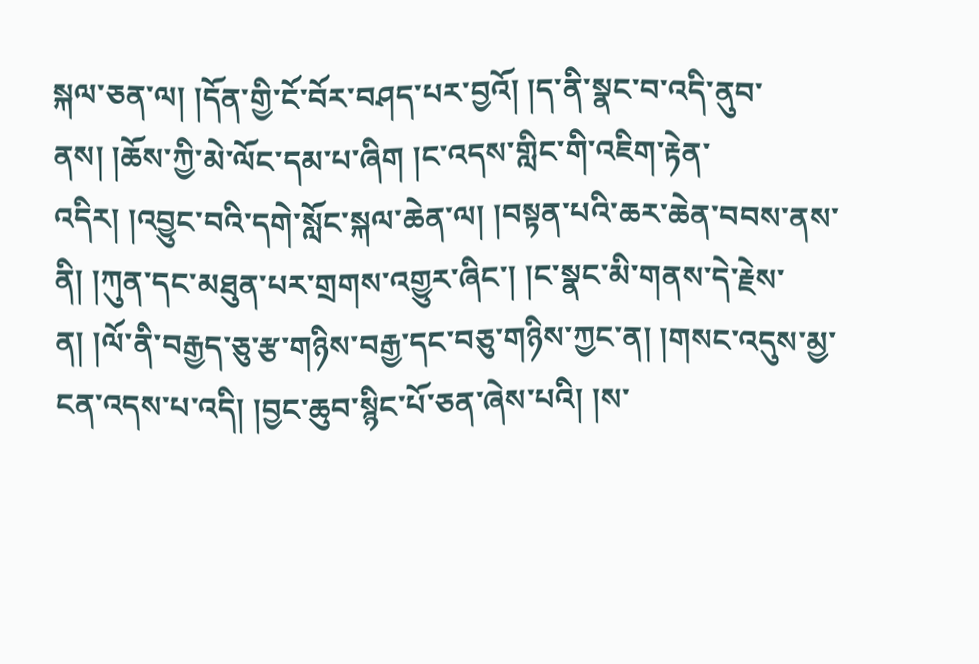སྐལ་ཅན་ལ། །དོན་གྱི་ངོ་བོར་བཤད་པར་བྱའོ། །ད་ནི་སྣང་བ་འདི་ནུབ་ནས། །ཆོས་ཀྱི་མེ་ལོང་དམ་པ་ཞིག །ང་འདས་གླིང་གི་འཇིག་རྟེན་འདིར། །འབྱུང་བའི་དགེ་སློང་སྐལ་ཆེན་ལ། །བསྟན་པའི་ཆར་ཆེན་བབས་ནས་ནི། །ཀུན་དང་མཐུན་པར་གྲགས་འགྱུར་ཞིང་། །ང་སྣང་མི་གནས་དེ་རྗེས་ན། །ལོ་ནི་བརྒྱད་ཅུ་རྩ་གཉིས་བརྒྱ་དང་བཅུ་གཉིས་ཀྱང་ན། །གསང་འདུས་མྱ་ངན་འདས་པ་འདི། །བྱང་ཆུབ་སྙིང་པོ་ཅན་ཞེས་པའི། །ས་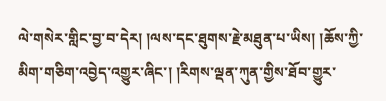ལེ་གསེར་གླིང་བྱ་བ་དེར། །ལས་དང་ཐུགས་རྗེ་མཐུན་པ་ཡིས། །ཆོས་ཀྱི་མིག་གཅིག་འབྱེད་འགྱུར་ཞིང་། །རིགས་ལྡན་ཀུན་གྱིས་ཐོབ་གྱུར་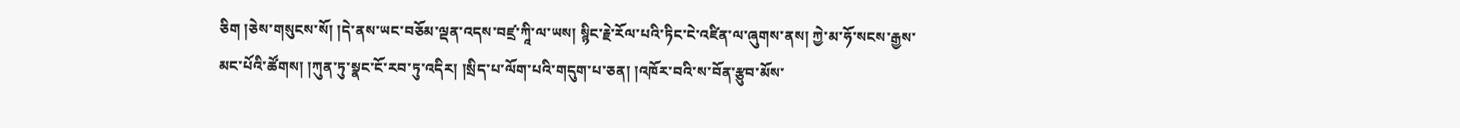ཅིག །ཅེས་གསུངས་སོ། །དེ་ནས་ཡང་བཅོམ་ལྡན་འདས་བཛྲ་ཀཱི་ལ་ཡས། སྙིང་རྗེ་རོལ་པའི་ཏིང་ངེ་འཛིན་ལ་ཞུགས་ནས། ཀྱེ་མ་ཧོ་སངས་རྒྱས་མང་པོའི་ཚོགས། །ཀུན་ཏུ་སྣང་ངོ་རབ་ཏུ་འདིར། །སྲིད་པ་ལོག་པའི་གདུག་པ་ཅན། །འཁོར་བའི་ས་བོན་རྩུབ་མོས་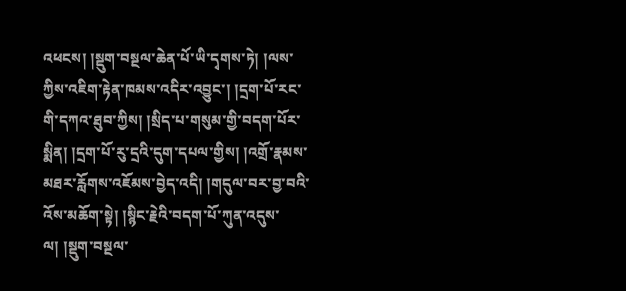འཕངས། །སྡུག་བསྔལ་ཆེན་པོ་ཡི་དྭགས་ཏེ། །ལས་ཀྱིས་འཇིག་རྟེན་ཁམས་འདིར་འབྱུང་། །དྲག་པོ་རང་གི་དཀའ་ཐུབ་ཀྱིས། །སྲིད་པ་གསུམ་གྱི་བདག་པོར་སྨིན། །དྲག་པོ་རུ་དྲའི་དུག་དཔལ་གྱིས། །འགྲོ་རྣམས་མཐར་རློགས་འཇོམས་བྱེད་འདི། །གདུལ་བར་བྱ་བའི་འོས་མཆོག་སྟེ། །སྙིང་རྗེའི་བདག་པོ་ཀུན་འདུས་ལ། །སྡུག་བསྔལ་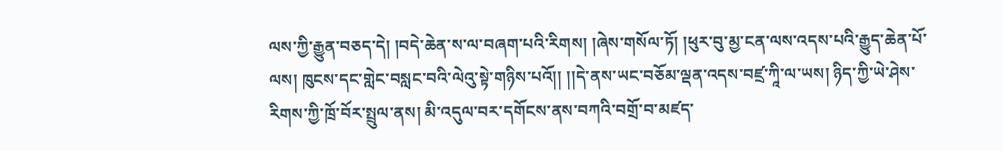ལས་ཀྱི་རྒྱུན་བཅད་དེ། །བདེ་ཆེན་ས་ལ་བཞག་པའི་རིགས། །ཞེས་གསོལ་ཏོ། །ཕུར་བུ་མྱ་ངན་ལས་འདས་པའི་རྒྱུད་ཆེན་པོ་ ལས། ཁུངས་དང་གླེང་བསླང་བའི་ལེའུ་སྟེ་གཉིས་པའོ།། །།དེ་ནས་ཡང་བཅོམ་ལྡན་འདས་བཛྲ་ཀཱི་ལ་ཡས། ཉིད་ཀྱི་ཡེ་ཤེས་རིགས་ཀྱི་ཁྲོ་བོར་སྤྲུལ་ནས། མི་འདུལ་བར་དགོངས་ནས་བཀའི་བགྲོ་བ་མཛད་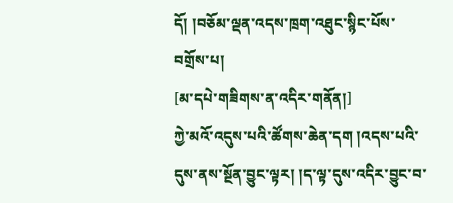དོ། །བཅོམ་ལྡན་འདས་ཁྲག་འཐུང་སྙིང་པོས་བགྲོས་པ།
[མ་དཔེ་གཟིགས་ན་འདིར་གནོན།]
ཀྱེ་མའོ་འདུས་པའི་ཚོགས་ཆེན་དག །འདས་པའི་དུས་ནས་སྔོན་བྱུང་ལྟར། །ད་ལྟ་དུས་འདིར་བྱུང་བ་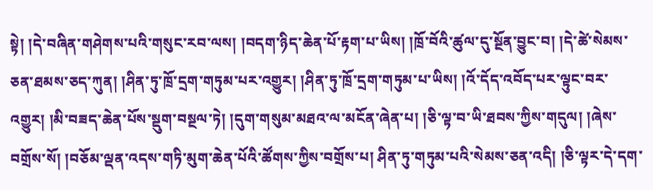སྟེ། །དེ་བཞིན་གཤེགས་པའི་གསུང་རབ་ལས། །བདག་ཉིད་ཆེན་པོ་རྟག་པ་ཡིས། །ཁྲོ་བོའི་ཚུལ་དུ་སྔོན་བྱུང་བ། །དེ་ཚེ་སེམས་ཅན་ཐམས་ཅད་ཀུན། །ཤིན་ཏུ་ཁྲོ་དྲག་གཏུམ་པར་འགྱུར། །ཤིན་ཏུ་ཁྲོ་དྲག་གཏུམ་པ་ཡིས། །འོ་དོད་འབོད་པར་ལྟུང་བར་འགྱུར། །མི་བཟད་ཆེན་པོས་སྡུག་བསྔལ་ཏེ། །དུག་གསུམ་མཐའ་ལ་མངོན་ཞེན་པ། །ཅི་ལྟ་བ་ཡི་ཐབས་ཀྱིས་གདུལ། །ཞེས་བགྲོས་སོ། །བཅོམ་ལྡན་འདས་གཏི་མུག་ཆེན་པོའི་ཚོགས་ཀྱིས་བགྲོས་པ། ཤིན་ཏུ་གཏུམ་པའི་སེམས་ཅན་འདི། །ཅི་ལྟར་དེ་དག་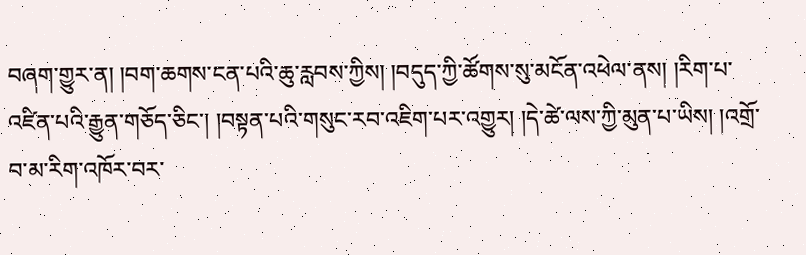བཞག་གྱུར་ན། །བག་ཆགས་ངན་པའི་ཆུ་རླབས་ཀྱིས། །བདུད་ཀྱི་ཚོགས་སུ་མངོན་འཕེལ་ནས། །རིག་པ་འཛིན་པའི་རྒྱུན་གཅོད་ཅིང་། །བསྟན་པའི་གསུང་རབ་འཇིག་པར་འགྱུར། །དེ་ཚེ་ལས་ཀྱི་མུན་པ་ཡིས། །འགྲོ་བ་མ་རིག་འཁོར་བར་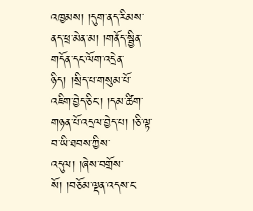འཁྱམས། །དུག་ནད་རིམས་ནད་ཕྲ་མེན་མ། །གནོད་སྦྱིན་གདོན་དང་ལོག་འདྲེན་ཉིད། །སྲིད་པ་གསུམ་པོ་འཇིག་བྱེད་ཅིང་། །དམ་ཚིག་གཉན་པོ་འདྲལ་བྱེད་པ། །ཅི་ལྟ་བ་ཡི་ཐབས་ཀྱིས་འདུལ། །ཞེས་བགྲོས་སོ། །བཅོམ་ལྡན་འདས་ང་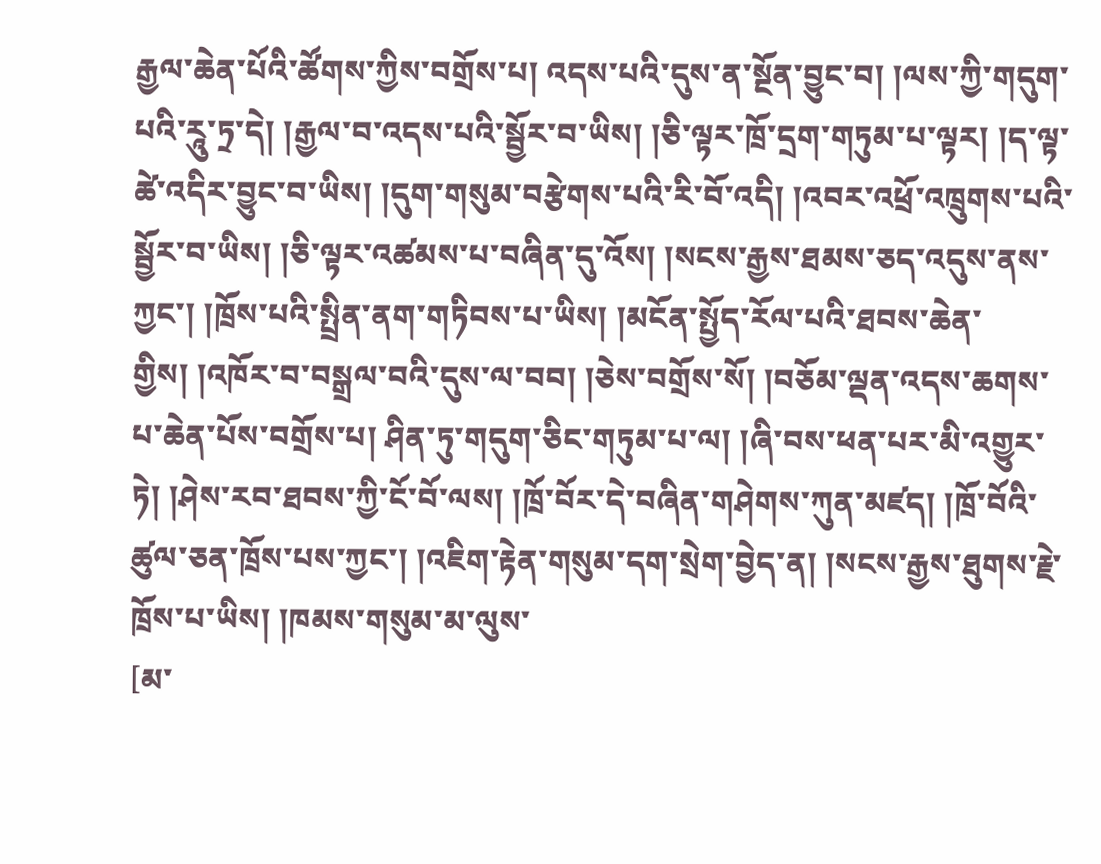རྒྱལ་ཆེན་པོའི་ཚོགས་ཀྱིས་བགྲོས་པ། འདས་པའི་དུས་ན་སྔོན་བྱུང་བ། །ལས་ཀྱི་གདུག་པའི་རཱུ་ཏྲ་དེ། །རྒྱལ་བ་འདས་པའི་སྦྱོར་བ་ཡིས། །ཅི་ལྟར་ཁྲོ་དྲག་གཏུམ་པ་ལྟར། །ད་ལྟ་ཚེ་འདིར་བྱུང་བ་ཡིས། །དུག་གསུམ་བརྩེགས་པའི་རི་བོ་འདི། །འབར་འཕྲོ་འཁྲུགས་པའི་སྦྱོར་བ་ཡིས། །ཅི་ལྟར་འཚམས་པ་བཞིན་དུ་འོས། །སངས་རྒྱས་ཐམས་ཅད་འདུས་ནས་ཀྱང་། །ཁྲོས་པའི་སྤྲིན་ནག་གཏིབས་པ་ཡིས། །མངོན་སྤྱོད་རོལ་པའི་ཐབས་ཆེན་གྱིས། །འཁོར་བ་བསྒྲལ་བའི་དུས་ལ་བབ། །ཅེས་བགྲོས་སོ། །བཅོམ་ལྡན་འདས་ཆགས་པ་ཆེན་པོས་བགྲོས་པ། ཤིན་ཏུ་གདུག་ཅིང་གཏུམ་པ་ལ། །ཞི་བས་ཕན་པར་མི་འགྱུར་ཏེ། །ཤེས་རབ་ཐབས་ཀྱི་ངོ་བོ་ལས། །ཁྲོ་བོར་དེ་བཞིན་གཤེགས་ཀུན་མཛད། །ཁྲོ་བོའི་ཚུལ་ཅན་ཁྲོས་པས་ཀྱང་། །འཇིག་རྟེན་གསུམ་དག་སྲེག་བྱེད་ན། །སངས་རྒྱས་ཐུགས་རྗེ་ཁྲོས་པ་ཡིས། །ཁམས་གསུམ་མ་ལུས་
[མ་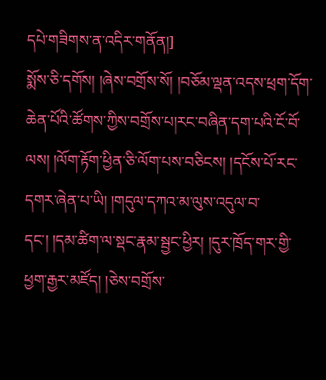དཔེ་གཟིགས་ན་འདིར་གནོན།]
སྨོས་ཅི་དགོས། །ཞེས་བགྲོས་སོ། །བཅོམ་ལྡན་འདས་ཕྲག་དོག་ཆེན་པོའི་ཚོགས་ཀྱིས་བགྲོས་པ།རང་བཞིན་དག་པའི་ངོ་བོ་ལས། །ལོག་རྟོག་ཕྱིན་ཅི་ལོག་པས་བཅིངས། །དངོས་པོ་རང་དགར་ཞེན་པ་ཡི། །གདུལ་དཀའ་མ་ལུས་འདུལ་བ་དང་། །དམ་ཚིག་ལ་སྡང་རྣམ་སྦྱང་ཕྱིར། །དུར་ཁྲོད་གར་གྱི་ཕྱག་རྒྱར་མཛོད། །ཅེས་བགྲོས་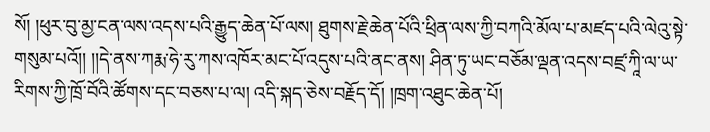སོ། །ཕུར་བུ་མྱ་ངན་ལས་འདས་པའི་རྒྱུད་ཆེན་པོ་ལས། ཐུགས་རྗེ་ཆེན་པོའི་ཕྲིན་ལས་ཀྱི་བཀའི་མོལ་པ་མཛད་པའི་ལེའུ་སྟེ་གསུམ་པའོ།། །།དེ་ནས་ཀརྨ་ཧེ་རུ་ཀས་འཁོར་མང་པོ་འདུས་པའི་ནང་ནས། ཤིན་ཏུ་ཡང་བཅོམ་ལྡན་འདས་བཛྲ་ཀཱི་ལ་ཡ་རིགས་ཀྱི་ཁྲོ་བོའི་ཚོགས་དང་བཅས་པ་ལ། འདི་སྐད་ཅེས་བརྗོད་དོ། །ཁྲག་འཐུང་ཆེན་པོ།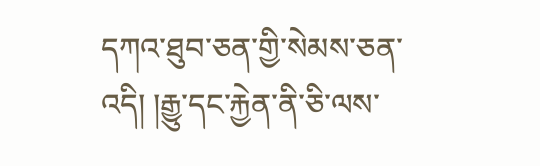དཀའ་ཐུབ་ཅན་གྱི་སེམས་ཅན་འདི། །རྒྱུ་དང་རྐྱེན་ནི་ཅི་ལས་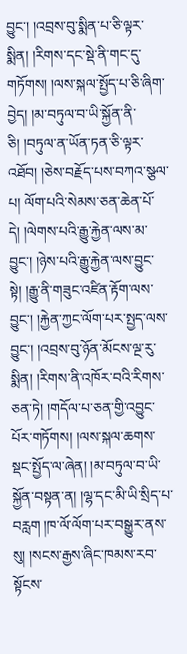བྱུང་། །འབྲས་བུ་སྨིན་པ་ཅི་ལྟར་སྨིན། །རིགས་དང་སྡེ་ནི་གང་དུ་གཏོགས། །ལས་སྐལ་སྤྱོད་པ་ཅི་ཞིག་བྱེད། །མ་བཏུལ་བ་ཡི་སྐྱོན་ནི་ཅི། །བཏུལ་ན་ཡོན་ཏན་ཅི་ལྟར་འཐོབ། །ཅེས་བརྗོད་པས་བཀའ་སྩལ་པ། ལོག་པའི་སེམས་ཅན་ཆེན་པོ་དེ། །ལེགས་པའི་རྒྱུ་རྐྱེན་ལས་མ་བྱུང་། །ཉེས་པའི་རྒྱུ་རྐྱེན་ལས་བྱུང་སྟེ། །རྒྱུ་ནི་གཟུང་འཛིན་རྟོག་ལས་བྱུང་། །རྐྱེན་ཀྱང་ལོག་པར་སྤྱད་ལས་བྱུང་། །འབྲས་བུ་ཉོན་མོངས་ལྔ་རུ་སྨིན། །རིགས་ནི་འཁོར་བའི་རིགས་ཅན་ཏེ། །གདོལ་པ་ཅན་གྱི་འབྱུང་པོར་གཏོགས། །ལས་སྐལ་ཆགས་སྡང་སྤྱོད་ལ་ཞེན། །མ་བཏུལ་བ་ཡི་སྐྱོན་བསྟན་ན། །ལྷ་དང་མི་ཡི་སྲིད་པ་བརླག །ཁ་ལོ་ལོག་པར་བསྒྱུར་ནས་སུ། །སངས་རྒྱས་ཞིང་ཁམས་རབ་སྟོངས་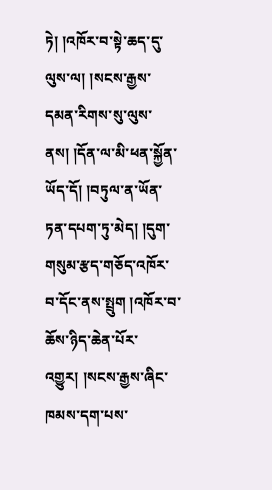ཏེ། །འཁོར་བ་སྟེ་ཆད་དུ་ལུས་ལ། །སངས་རྒྱས་དམན་རིགས་སུ་ལུས་ནས། །དོན་ལ་མི་ཕན་སྐྱོན་ཡོད་དོ། །བཏུལ་ན་ཡོན་ཏན་དཔག་ཏུ་མེད། །དུག་གསུམ་རྩད་གཅོད་འཁོར་བ་དོང་ནས་སྤྲུག །འཁོར་བ་ཆོས་ཉིད་ཆེན་པོར་འགྱུར། །སངས་རྒྱས་ཞིང་ཁམས་དག་པས་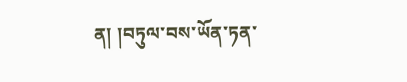ན། །བཏུལ་བས་ཡོན་ཏན་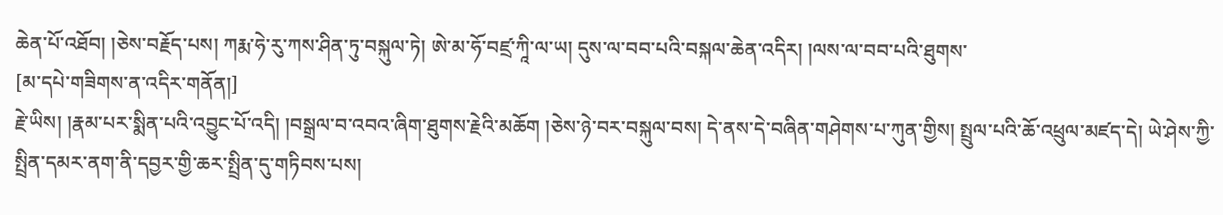ཆེན་པོ་འཐོབ། །ཅེས་བརྗོད་པས། ཀརྨ་ཧེ་རུ་ཀས་ཤིན་ཏུ་བསྐུལ་ཏེ། ཨེ་མ་ཧོ་བཛྲ་ཀཱི་ལ་ཡ། དུས་ལ་བབ་པའི་བསྐལ་ཆེན་འདིར། །ལས་ལ་བབ་པའི་ཐུགས་
[མ་དཔེ་གཟིགས་ན་འདིར་གནོན།]
རྗེ་ཡིས། །རྣམ་པར་སྨིན་པའི་འབྱུང་པོ་འདི། །བསྒྲལ་བ་འབའ་ཞིག་ཐུགས་རྗེའི་མཆོག །ཅེས་ཉེ་བར་བསྐུལ་བས། དེ་ནས་དེ་བཞིན་གཤེགས་པ་ཀུན་གྱིས། སྤྲུལ་པའི་ཆོ་འཕྲུལ་མཛད་དེ། ཡེ་ཤེས་ཀྱི་སྤྲིན་དམར་ནག་ནི་དབྱར་གྱི་ཆར་སྤྲིན་དུ་གཏིབས་པས།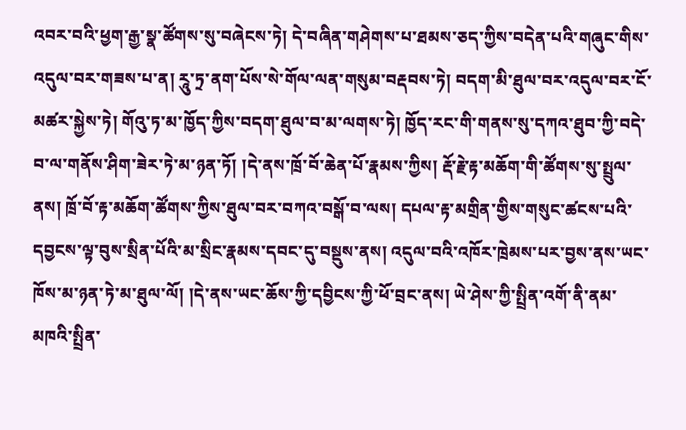འབར་བའི་ཕྱག་རྒྱ་སྣ་ཚོགས་སུ་བཞེངས་ཏེ། དེ་བཞིན་གཤེགས་པ་ཐམས་ཅད་ཀྱིས་བདེན་པའི་གཞུང་གིས་འདུལ་བར་གཟས་པ་ན། རཱུ་ཏྲ་ནག་པོས་སེ་གོལ་ལན་གསུམ་བརྡབས་ཏེ། བདག་མི་ཐུལ་བར་འདུལ་བར་ངོ་མཚར་སྐྱེས་ཏེ། གོའུ་ཏ་མ་ཁྱོད་ཀྱིས་བདག་ཐུལ་བ་མ་ལགས་ཏེ། ཁྱོད་རང་གི་གནས་སུ་དཀའ་ཐུབ་ཀྱི་བདེ་བ་ལ་གནོས་ཤིག་ཟེར་ཏེ་མ་ཉན་ཏོ། །དེ་ནས་ཁྲོ་བོ་ཆེན་པོ་རྣམས་ཀྱིས། རྡོ་རྗེ་རྟ་མཆོག་གི་ཚོགས་སུ་སྤྲུལ་ནས། ཁྲོ་བོ་རྟ་མཆོག་ཚོགས་ཀྱིས་ཐུལ་བར་བཀའ་བསྒོ་བ་ལས། དཔལ་རྟ་མགྲིན་གྱིས་གསུང་ཚངས་པའི་དབྱངས་ལྟ་བུས་སྲིན་པོའི་མ་སྲིང་རྣམས་དབང་དུ་བསྡུས་ནས། འདུལ་བའི་འཁོར་ཁྲེམས་པར་བྱས་ནས་ཡང་ཁོས་མ་ཉན་ཏེ་མ་ཐུལ་ལོ། །དེ་ནས་ཡང་ཆོས་ཀྱི་དབྱིངས་ཀྱི་ཕོ་བྲང་ནས། ཡེ་ཤེས་ཀྱི་སྤྲིན་འགོ་ནི་ནམ་མཁའི་སྤྲིན་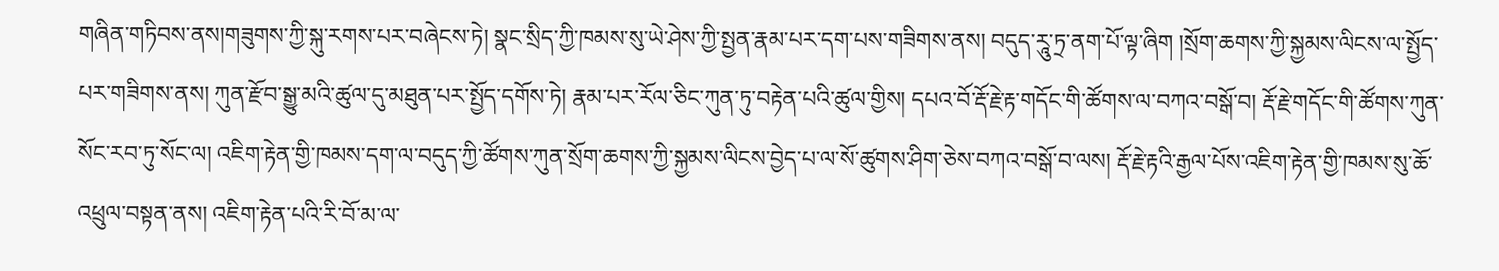གཞིན་གཏིབས་ནས།གཟུགས་ཀྱི་སྐུ་རགས་པར་བཞེངས་ཏེ། སྣང་སྲིད་ཀྱི་ཁམས་སུ་ཡེ་ཤེས་ཀྱི་སྤྱན་རྣམ་པར་དག་པས་གཟིགས་ནས། བདུད་རཱུ་ཏྲ་ནག་པོ་ལྟ་ཞིག །སྲོག་ཆགས་ཀྱི་སྐྱམས་ལིངས་ལ་སྤྱོད་པར་གཟིགས་ནས། ཀུན་རྫོབ་སྒྱུ་མའི་ཚུལ་དུ་མཐུན་པར་སྤྱོད་དགོས་ཏེ། རྣམ་པར་རོལ་ཅིང་ཀུན་ཏུ་བརྟེན་པའི་ཚུལ་གྱིས། དཔའ་བོ་རྡོ་རྗེ་རྟ་གདོང་གི་ཚོགས་ལ་བཀའ་བསྒོ་བ། རྡོ་རྗེ་གདོང་གི་ཚོགས་ཀུན་སོང་རབ་ཏུ་སོང་ལ། འཇིག་རྟེན་གྱི་ཁམས་དག་ལ་བདུད་ཀྱི་ཚོགས་ཀུན་སྲོག་ཆགས་ཀྱི་སྐྱམས་ལིངས་བྱེད་པ་ལ་སོ་ཚུགས་ཤིག་ཅེས་བཀའ་བསྒོ་བ་ལས། རྡོ་རྗེ་རྟའི་རྒྱལ་པོས་འཇིག་རྟེན་གྱི་ཁམས་སུ་ཆོ་འཕྲུལ་བསྟན་ནས། འཇིག་རྟེན་པའི་རི་བོ་མ་ལ་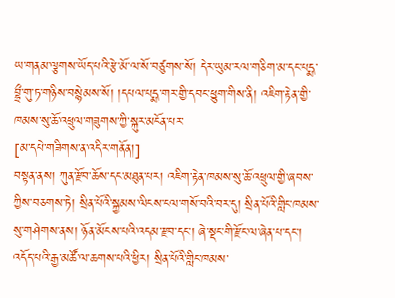ཡ་གནམ་ལྕགས་ཡོད་པའི་རྩེ་མོ་ལ་སོ་བཙུགས་སོ། དེར་ཡུམ་རལ་གཅིག་མ་དང་པདྨ་བྷྲྀ་གུ་ཏ་གཉིས་བསྙེམས་སོ། །དཔལ་པདྨ་གར་གྱི་དབང་ཕྱུག་གིས་ནི། འཇིག་རྟེན་གྱི་ཁམས་སུ་ཆོ་འཕྲུལ་གཟུགས་ཀྱི་སྐུར་མངོན་པར་
[མ་དཔེ་གཟིགས་ན་འདིར་གནོན།]
བསྟན་ནས། ཀུན་རྫོབ་ཆོས་དང་མཐུན་པར། འཇིག་རྟེན་ཁམས་སུ་ཆོ་འཕྲུལ་གྱི་ཞབས་ཀྱིས་བཅགས་ཏེ། སྲིན་པོའི་སྐྱམས་ལིངས་ངལ་གསོ་བའི་བར་དུ། སྲིན་པོའི་གླིང་ཁམས་སུ་གཤེགས་ནས། ཉོན་མོངས་པའི་འདམ་རྫབ་དང་། ཞེ་སྡང་གི་རྫོང་ལ་ཞེན་པ་དང་། འདོད་པའི་རྒྱ་མཚོ་ལ་ཆགས་པའི་ཕྱིར། སྲིན་པོའི་གླིང་ཁམས་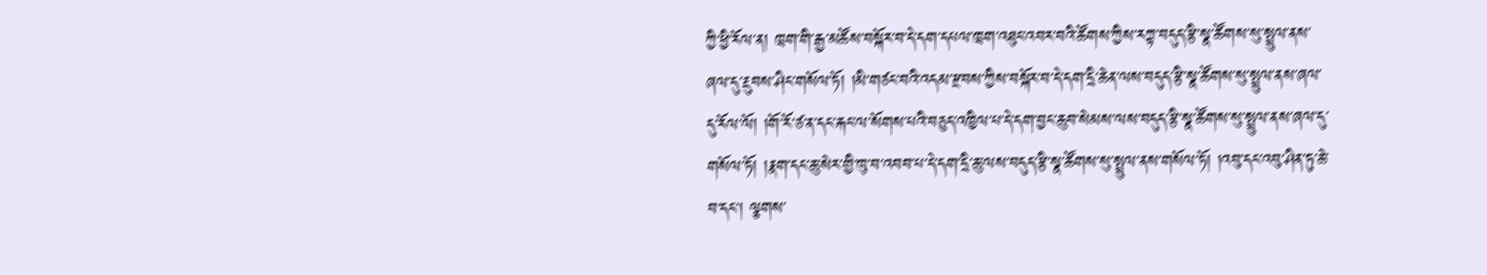ཀྱི་ཕྱི་རོལ་ན། ཁྲག་གི་རྒྱ་མཚོས་བསྐོར་བ་དེ་དག་དཔལ་ཁྲག་འཐུང་འབར་བའི་ཚོགས་ཀྱིས་རཀྟ་བདུད་རྩི་སྣ་ཚོགས་སུ་སྤྲུལ་ནས་ཞལ་དུ་རྔུབས་ཤིང་གསོལ་ཏོ། །མི་གཙང་བའི་འདམ་རྫབས་ཀྱིས་བསྐོར་བ་དེ་དག་དྲི་ཆེན་ལས་བདུད་རྩི་སྣ་ཚོགས་སུ་སྤྲུལ་ནས་ཞལ་དུ་རོལ་ལོ། །གོ་རོ་ཙ་ན་དང་རྐང་ལ་སོགས་པའི་བཅུད་འཁྱིལ་པ་དེ་དག་བྱང་ཆུབ་སེམས་ལས་བདུད་རྩི་སྣ་ཚོགས་སུ་སྤྲུལ་ནས་ཞལ་དུ་གསོལ་ཏོ། །རྣག་དང་ཆུ་སེར་གྱི་ཁུ་བ་འབབ་པ་དེ་དག་དྲི་ཆུ་ལས་བདུད་རྩི་སྣ་ཚོགས་སུ་སྤྲུལ་ནས་གསོལ་ཏོ། །འབུ་དང་འབུ་ཤིན་ཏུ་ཆེ་བ་དང་། ལྕགས་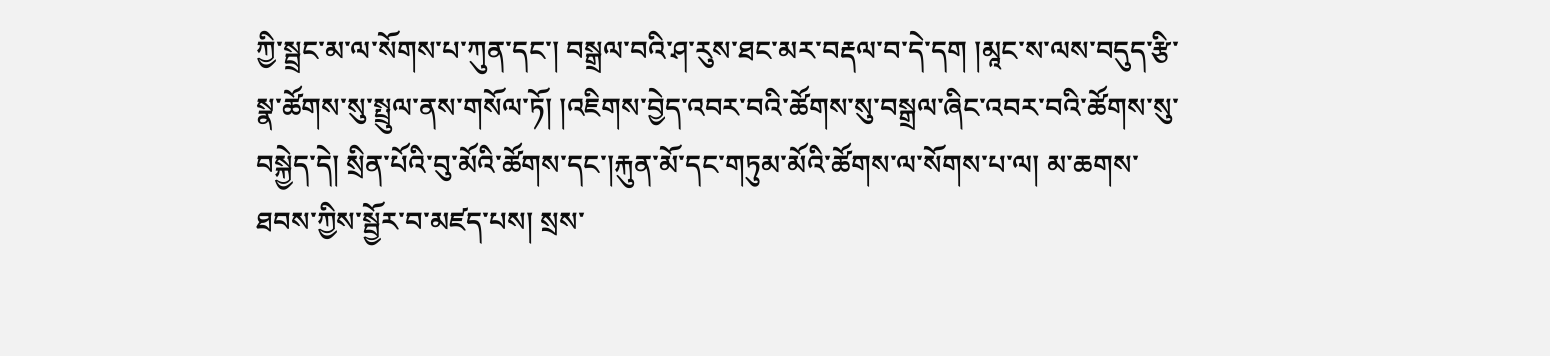ཀྱི་སྦྲང་མ་ལ་སོགས་པ་ཀུན་དང་། བསྒྲལ་བའི་ཤ་རུས་ཐང་མར་བརྡལ་བ་དེ་དག །མཱང་ས་ལས་བདུད་རྩི་སྣ་ཚོགས་སུ་སྤྲུལ་ནས་གསོལ་ཏོ། །འཇིགས་བྱེད་འབར་བའི་ཚོགས་སུ་བསྒྲལ་ཞིང་འབར་བའི་ཚོགས་སུ་བསྐྱེད་དེ། སྲིན་པོའི་བུ་མོའི་ཚོགས་དང་།རྐུན་མོ་དང་གཏུམ་མོའི་ཚོགས་ལ་སོགས་པ་ལ། མ་ཆགས་ཐབས་ཀྱིས་སྦྱོར་བ་མཛད་པས། སྲས་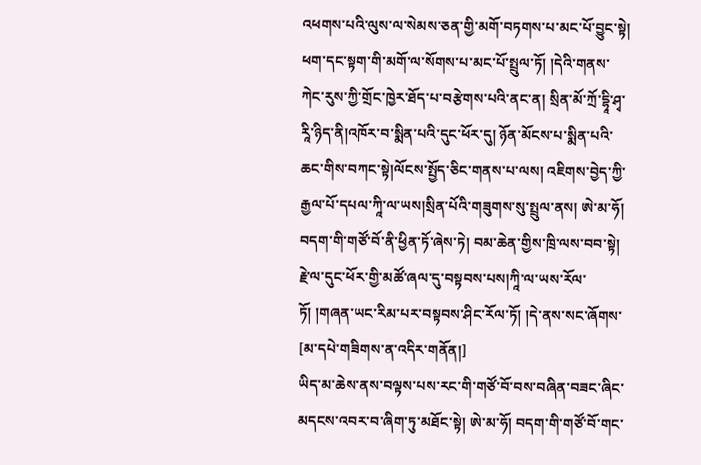འཕགས་པའི་ལུས་ལ་སེམས་ཅན་གྱི་མགོ་བཏགས་པ་མང་པོ་བྱུང་སྟེ། ཕག་དང་སྟག་གི་མགོ་ལ་སོགས་པ་མང་པོ་སྤྲུལ་ཏོ། །དེའི་གནས་ཀེང་རུས་ཀྱི་གྲོང་ཁྱེར་ཐོད་པ་བརྩེགས་པའི་ནང་ན། སྲིན་མོ་ཀྲོ་དྷཱི་ཤྭ་རཱི་ཉིད་ནི།འཁོར་བ་སྨིན་པའི་དུང་ཕོར་དུ། ཉོན་མོངས་པ་སྨིན་པའི་ཆང་གིས་བཀང་སྟེ།ལོངས་སྤྱོད་ཅིང་གནས་པ་ལས། འཇིགས་བྱེད་ཀྱི་རྒྱལ་པོ་དཔལ་ཀཱི་ལ་ཡས།སྲིན་པོའི་གཟུགས་སུ་སྤྲུལ་ནས། ཨེ་མ་ཧོ། བདག་གི་གཙོ་བོ་ནི་ཕྱིན་ཏོ་ཞེས་ཏེ། བམ་ཆེན་གྱིས་ཁྲི་ལས་བབ་སྟེ། རྗེ་ལ་དུང་ཕོར་གྱི་མཚོ་ཞལ་དུ་བསྟབས་པས།ཀཱི་ལ་ཡས་རོལ་ཏོ། །གཞན་ཡང་རིམ་པར་བསྟབས་ཤིང་རོལ་ཏོ། །དེ་ནས་སང་ཞོགས་
[མ་དཔེ་གཟིགས་ན་འདིར་གནོན།]
ཡིད་མ་ཆེས་ནས་བལྟས་པས་རང་གི་གཙོ་བོ་བས་བཞིན་བཟང་ཞིང་མདངས་འབར་བ་ཞིག་ཏུ་མཐོང་སྟེ། ཨེ་མ་ཧོ། བདག་གི་གཙོ་བོ་གང་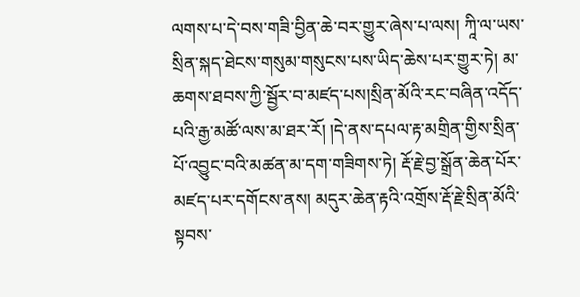ལགས་པ་དེ་བས་གཟི་བྱིན་ཆེ་བར་གྱུར་ཞེས་པ་ལས། ཀཱི་ལ་ཡས་སྲིན་སྐད་ཐེངས་གསུམ་གསུངས་པས་ཡིད་ཆེས་པར་གྱུར་ཏེ། མ་ཆགས་ཐབས་ཀྱི་སྦྱོར་བ་མཛད་པས།སྲིན་མོའི་རང་བཞིན་འདོད་པའི་རྒྱ་མཚོ་ལས་མ་ཐར་རོ། །དེ་ནས་དཔལ་རྟ་མགྲིན་གྱིས་སྲིན་པོ་འབྱུང་བའི་མཚན་མ་དག་གཟིགས་ཏེ། རྡོ་རྗེ་བྱ་སྒྲོན་ཆེན་པོར་མཛད་པར་དགོངས་ནས། མདུར་ཆེན་རྟའི་འགྲོས་རྡོ་རྗེ་སྲིན་མོའི་སྟབས་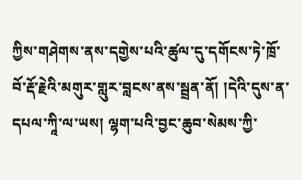ཀྱིས་གཤེགས་ནས་དགྱེས་པའི་ཚུལ་དུ་དགོངས་ཏེ་ཁྲོ་བོ་རྡོ་རྗེའི་མགུར་གླུར་བླངས་ནས་སྦྲན་ནོ། །དེའི་དུས་ན་དཔལ་ཀཱི་ལ་ཡས། ལྷག་པའི་བྱང་ཆུབ་སེམས་ཀྱི་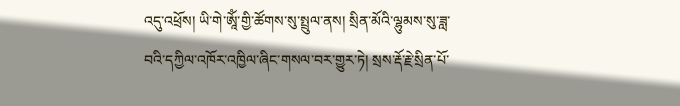འདུ་འཕྲོས། ཡི་གེ་ཨཱོཾ་གྱི་ཚོགས་སུ་སྤྲུལ་ནས། སྲིན་མོའི་ལྷུམས་སུ་ཟླ་བའི་དཀྱིལ་འཁོར་འཁྱིལ་ཞིང་གསལ་བར་གྱུར་ཏེ། སྲས་རྡོ་རྗེ་སྲིན་པོ་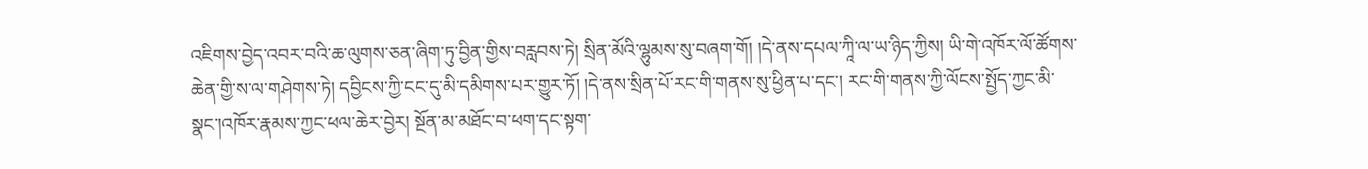འཇིགས་བྱེད་འབར་བའི་ཆ་ལུགས་ཅན་ཞིག་ཏུ་བྱིན་གྱིས་བརླབས་ཏེ། སྲིན་མོའི་ལྷུམས་སུ་བཞག་གོ། །དེ་ནས་དཔལ་ཀཱི་ལ་ཡ་ཉིད་ཀྱིས། ཡི་གེ་འཁོར་ལོ་ཚོགས་ཆེན་གྱི་ས་ལ་གཤེགས་ཏེ། དབྱིངས་ཀྱི་ངང་དུ་མི་དམིགས་པར་གྱུར་ཏོ། །དེ་ནས་སྲིན་པོ་རང་གི་གནས་སུ་ཕྱིན་པ་དང་། རང་གི་གནས་ཀྱི་ལོངས་སྤྱོད་ཀྱང་མི་སྣང་།འཁོར་རྣམས་ཀྱང་ཕལ་ཆེར་བྱེར། སྔོན་མ་མཐོང་བ་ཕག་དང་སྟག་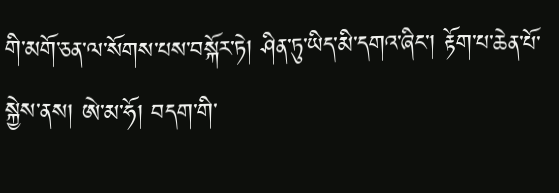གི་མགོ་ཅན་ལ་སོགས་པས་བསྐོར་ཏེ། ཤིན་ཏུ་ཡིད་མི་དགའ་ཞིང་། རྟོག་པ་ཆེན་པོ་སྐྱེས་ནས། ཨེ་མ་ཧོ། བདག་གི་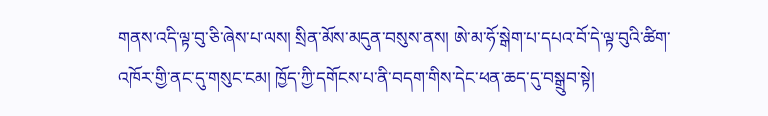གནས་འདི་ལྟ་བུ་ཅི་ཞེས་པ་ལས། སྲིན་མོས་མདུན་བསུས་ནས། ཨེ་མ་ཧོ་སྒེག་པ་དཔའ་བོ་དེ་ལྟ་བུའི་ཚིག་འཁོར་གྱི་ནང་དུ་གསུང་ངམ། ཁྱོད་ཀྱི་དགོངས་པ་ནི་བདག་གིས་དེང་ཕན་ཆད་དུ་བསྒྲུབ་སྟེ།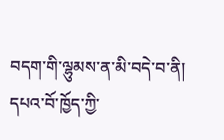བདག་གི་ལྷུམས་ན་མི་བདེ་བ་ནི། དཔའ་བོ་ཁྱོད་ཀྱི་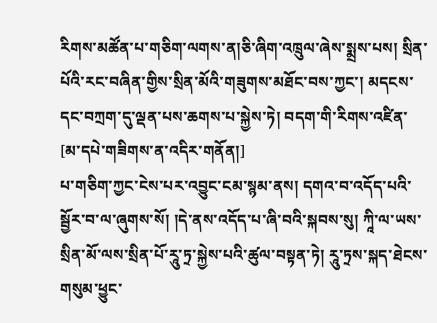རིགས་མཚོན་པ་གཅིག་ལགས་ན།ཅི་ཞིག་འཁྲུལ་ཞེས་སྨྲས་པས། སྲིན་པོའི་རང་བཞིན་གྱིས་སྲིན་མོའི་གཟུགས་མཐོང་བས་ཀྱང་། མདངས་དང་བཀྲག་དུ་ལྡན་པས་ཆགས་པ་སྐྱེས་ཏེ། བདག་གི་རིགས་འཛིན་
[མ་དཔེ་གཟིགས་ན་འདིར་གནོན།]
པ་གཅིག་ཀྱང་ངེས་པར་འབྱུང་ངམ་སྙམ་ནས། དགའ་བ་འདོད་པའི་སྦྱོར་བ་ལ་ཞུགས་སོ། །དེ་ནས་འདོད་པ་ཞི་བའི་སྐབས་སུ། ཀཱི་ལ་ཡས་སྲིན་མོ་ལས་སྲིན་པོ་རཱུ་ཏྲ་སྐྱེས་པའི་ཚུལ་བསྟན་ཏེ། རཱུ་ཏྲས་སྐད་ཐེངས་གསུམ་ཕྱུང་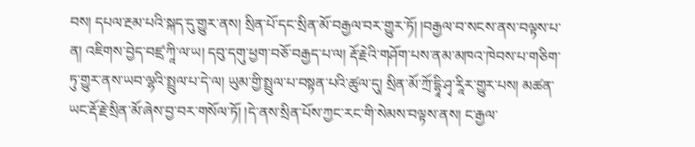བས། དཔལ་རྔམ་པའི་སྐད་དུ་གྱུར་ནས། སྲིན་པོ་དང་སྲིན་མོ་བརྒྱལ་བར་གྱུར་ཏོ། །བརྒྱལ་བ་སངས་ནས་བལྟས་པ་ན། འཇིགས་བྱེད་བཛྲ་ཀཱི་ལ་ཡ། དབུ་དགུ་ཕྱག་བཅོ་བརྒྱད་པ་ལ། རྡོ་རྗེའི་གཤོག་པས་ནམ་མཁའ་ཁེབས་པ་གཅིག་ཏུ་གྱུར་ནས་ཡབ་ལྷའི་སྤྲུལ་པ་དེ་ལ། ཡུམ་གྱི་སྤྲུལ་པ་བསྟན་པའི་ཚུལ་དུ། སྲིན་མོ་ཀྲོ་དྷཱི་ཤྭ་རཱིར་གྱུར་པས། མཚན་ཡང་རྡོ་རྗེ་སྲིན་མོ་ཞེས་བྱ་བར་གསོལ་ཏོ། །དེ་ནས་སྲིན་པོས་ཀྱང་རང་གི་སེམས་བལྟས་ནས། ང་རྒྱལ་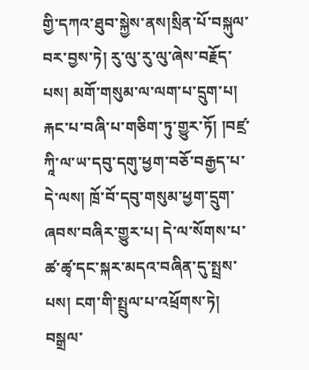གྱི་དཀའ་ཐུབ་སྐྱེས་ནས།སྲིན་པོ་བསྐུལ་བར་བྱས་ཏེ། རུ་ལུ་རུ་ལུ་ཞེས་བརྗོད་པས། མགོ་གསུམ་ལ་ལག་པ་དྲུག་པ། རྐང་པ་བཞི་པ་གཅིག་ཏུ་གྱུར་ཏོ། །བཛྲ་ཀཱི་ལ་ཡ་དབུ་དགུ་ཕྱག་བཅོ་བརྒྱད་པ་དེ་ལས། ཁྲོ་བོ་དབུ་གསུམ་ཕྱག་དྲུག་ཞབས་བཞིར་གྱུར་པ། དེ་ལ་སོགས་པ་ཚ་ཚྭ་དང་སྐར་མདའ་བཞིན་དུ་སྤྲས་པས། ངག་གི་སྤྲུལ་པ་འཕྲོགས་ཏེ། བསྒྲལ་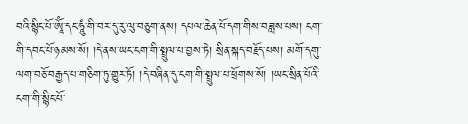བའི་སྙིང་པོ་ཨཱོཾ་དང་ཧཱུཾ་གི་བར་དུ་རུ་ལུ་བཅུག་ནས། དཔལ་ཆེན་པོ་དག་གིས་བཟླས་པས། ངག་གི་དབང་པོ་ཉམས་སོ། །དེ་ནས་ཡང་ངག་གི་སྤྲུལ་པ་བྱས་ཏེ། སྲིན་སྐད་བརྗོད་པས། མགོ་དགུ་ལག་བཅོ་བརྒྱད་པ་གཅིག་ཏུ་གྱུར་ཏོ། །དེ་བཞིན་དུ་ངག་གི་སྤྲུལ་པ་ཕྲོགས་སོ། །ཡང་སྲིན་པོའི་ངག་གི་སྙིང་པོ་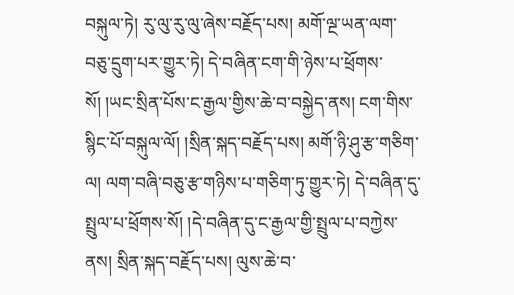བསྐུལ་ཏེ། རུ་ལུ་རུ་ལུ་ཞེས་བརྗོད་པས། མགོ་ལྔ་ཡན་ལག་བཅུ་དྲུག་པར་གྱུར་ཏེ། དེ་བཞིན་ངག་གི་ཉེས་པ་ཕྲོགས་སོ། །ཡང་སྲིན་པོས་ང་རྒྱལ་གྱིས་ཆེ་བ་བསྐྱེད་ནས། ངག་གིས་སྙིང་པོ་བསྐུལ་ལོ། །སྲིན་སྐད་བརྗོད་པས། མགོ་ཉི་ཤུ་རྩ་གཅིག་ལ། ལག་བཞི་བཅུ་རྩ་གཉིས་པ་གཅིག་ཏུ་གྱུར་ཏེ། དེ་བཞིན་དུ་སྤྲུལ་པ་ཕྲོགས་སོ། །དེ་བཞིན་དུ་ང་རྒྱལ་གྱི་སྤྲུལ་པ་བཀྱེས་ནས། སྲིན་སྐད་བརྗོད་པས། ལུས་ཆེ་བ་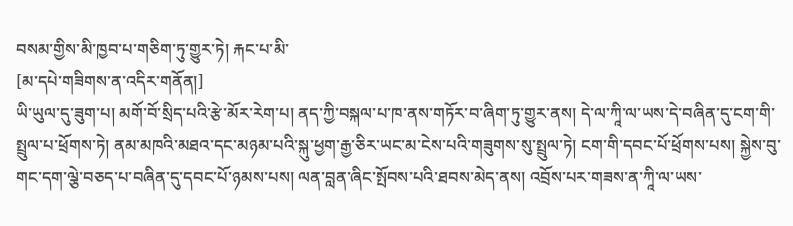བསམ་གྱིས་མི་ཁྱབ་པ་གཅིག་ཏུ་གྱུར་ཏེ། རྐང་པ་མི་
[མ་དཔེ་གཟིགས་ན་འདིར་གནོན།]
ཡི་ཡུལ་དུ་ཟུག་པ། མགོ་བོ་སྲིད་པའི་རྩེ་མོར་རེག་པ། ནད་ཀྱི་བསྐལ་པ་ཁ་ནས་གཏོར་བ་ཞིག་ཏུ་གྱུར་ནས། དེ་ལ་ཀཱི་ལ་ཡས་དེ་བཞིན་དུ་ངག་གི་སྤྲུལ་པ་ཕྲོགས་ཏེ། ནམ་མཁའི་མཐའ་དང་མཉམ་པའི་སྐུ་ཕྱག་རྒྱ་ཅིར་ཡང་མ་ངེས་པའི་གཟུགས་སུ་སྤྲུལ་ཏེ། ངག་གི་དབང་པོ་ཕྲོགས་པས། སྐྱེས་བུ་གང་དག་ལྕེ་བཅད་པ་བཞིན་དུ་དབང་པོ་ཉམས་པས། ལན་བླན་ཞིང་སྤོབས་པའི་ཐབས་མེད་ནས། འབྲོས་པར་གཟས་ན་ཀཱི་ལ་ཡས་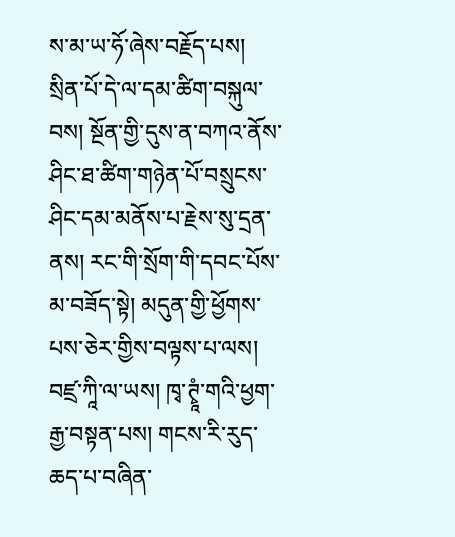ས་མ་ཡ་ཧོ་ཞེས་བརྗོད་པས། སྲིན་པོ་དེ་ལ་དམ་ཚིག་བསྐུལ་བས། སྔོན་གྱི་དུས་ན་བཀའ་ནོས་ཤིང་ཐ་ཚིག་གཉེན་པོ་བསྲུངས་ཤིང་དམ་མནོས་པ་རྗེས་སུ་དྲན་ནས། རང་གི་སྲོག་གི་དབང་པོས་མ་བཟོད་སྟེ། མདུན་གྱི་ཕྱོགས་པས་ཅེར་གྱིས་བལྟས་པ་ལས། བཛྲ་ཀཱི་ལ་ཡས། ཁྭ་ཊྭཱཾ་གའི་ཕྱག་རྒྱ་བསྟན་པས། གངས་རི་རུད་ཆད་པ་བཞིན་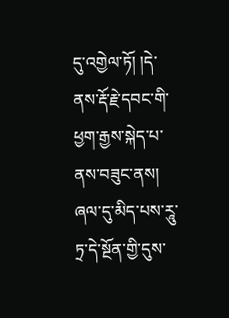དུ་འགྱེལ་ཏོ། །དེ་ནས་རྡོ་རྗེ་དབང་གི་ཕྱག་རྒྱས་སྐེད་པ་ནས་བཟུང་ནས། ཞལ་དུ་མིད་པས་རཱུ་ཏྲ་དེ་སྔོན་གྱི་དུས་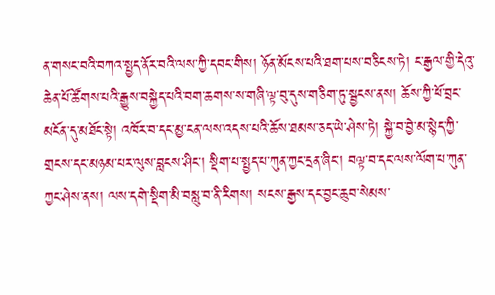ན་གསང་བའི་བཀའ་སྤྱད་ནོར་བའི་ལས་ཀྱི་དབང་གིས། ཉོན་མོངས་པའི་ཐག་པས་བཅིངས་ཏེ། ང་རྒྱལ་གྱི་དེའུ་ཆེན་པོ་ཚོགས་པའི་རྒྱུས་བསྐྱེད་པའི་བག་ཆགས་ས་གཞི་ལྟ་བུ་དུས་གཅིག་ཏུ་སྦྱངས་ནས། ཆོས་ཀྱི་ཕོ་བྲང་མངོན་དུ་མཐོང་སྟེ། འཁོར་བ་དང་མྱ་ངན་ལས་འདས་པའི་ཆོས་ཐམས་ཅད་ཡེ་ཤེས་ཏེ། སྐྱེ་བ་བྱེ་མ་སྙེད་ཀྱི་གྲངས་དང་མཉམ་པར་ལུས་བླངས་ཤིང་། སྡིག་པ་སྤྱད་པ་ཀུན་ཀྱང་དྲན་ཞིང་། བལྟ་བ་དང་ལས་ལོག་པ་ཀུན་ཀྱང་ཤེས་ནས། ལས་དགེ་སྡིག་མི་བསླུ་བ་ནི་རིགས། སངས་རྒྱས་དང་བྱང་ཆུབ་སེམས་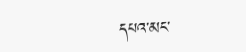དཔའ་མང་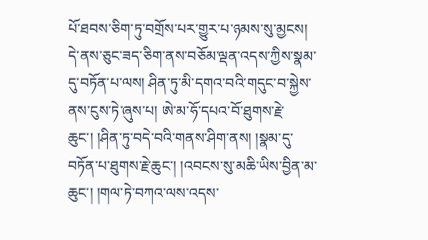པོ་ཐབས་ཅིག་ཏུ་བགྲོས་པར་གྱུར་པ་ཉམས་སུ་མྱངས། དེ་ནས་ཅུང་ཟད་ཅིག་ནས་བཅོམ་ལྡན་འདས་ཀྱིས་སྣམ་དུ་བཏོན་པ་ལས། ཤིན་ཏུ་མི་དགའ་བའི་གདུང་བ་སྐྱེས་ནས་ངུས་ཏེ་ཞུས་པ། ཨེ་མ་ཧོ་དཔའ་བོ་ཐུགས་རྗེ་ཆུང་། །ཤིན་ཏུ་བདེ་བའི་གནས་ཤིག་ནས། །སྣམ་དུ་བཏོན་པ་ཐུགས་རྗེ་ཆུང་། །འབངས་སུ་མཆི་ཡིས་བྱིན་མ་ཆུང་། །གལ་ཏེ་བཀའ་ལས་འདས་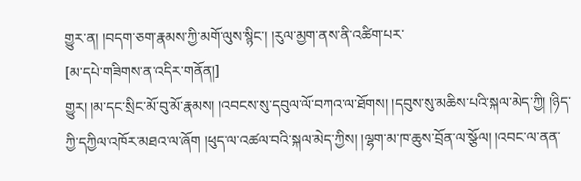གྱུར་ན། །བདག་ཅག་རྣམས་ཀྱི་མགོ་ལུས་སྙིང་། །རུལ་མྱག་ནས་ནི་འཚིག་པར་
[མ་དཔེ་གཟིགས་ན་འདིར་གནོན།]
གྱུར། །མ་དང་སྲིང་མོ་བུ་མོ་རྣམས། །འབངས་སུ་དབུལ་ལོ་བཀའ་ལ་ཐོགས། །དབུས་སུ་མཆིས་པའི་སྐལ་མེད་ཀྱི། །ཉིད་ཀྱི་དཀྱིལ་འཁོར་མཐའ་ལ་ཞོག །ཕུད་ལ་འཚལ་བའི་སྐལ་མེད་ཀྱིས། །ལྷག་མ་ཁ་ཆུས་བྲོན་ལ་སྩོལ། །འབང་ལ་ནན་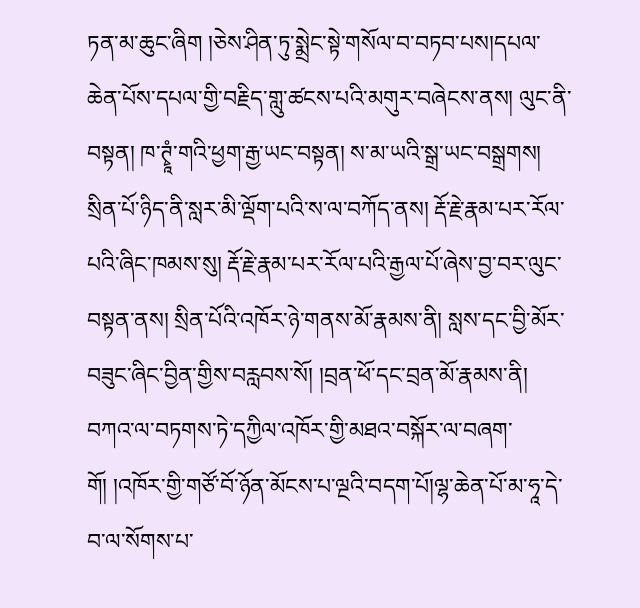ཏན་མ་ཆུང་ཞིག །ཅེས་ཤིན་ཏུ་སྨྲེང་སྟེ་གསོལ་བ་བཏབ་པས།དཔལ་ཆེན་པོས་དཔལ་གྱི་བརྗིད་གླུ་ཚངས་པའི་མགུར་བཞེངས་ནས། ལུང་ནི་བསྟན། ཁ་ཊྭཱཾ་གའི་ཕྱག་རྒྱ་ཡང་བསྟན། ས་མ་ཡའི་སྒྲ་ཡང་བསྒྲགས། སྲིན་པོ་ཉིད་ནི་སླར་མི་ལྡོག་པའི་ས་ལ་བཀོད་ནས། རྡོ་རྗེ་རྣམ་པར་རོལ་པའི་ཞིང་ཁམས་སུ། རྡོ་རྗེ་རྣམ་པར་རོལ་པའི་རྒྱལ་པོ་ཞེས་བྱ་བར་ལུང་བསྟན་ནས། སྲིན་པོའི་འཁོར་ཉེ་གནས་མོ་རྣམས་ནི། སླས་དང་བྱི་མོར་བཟུང་ཞིང་བྱིན་གྱིས་བརླབས་སོ། །བྲན་ཕོ་དང་བྲན་མོ་རྣམས་ནི། བཀའ་ལ་བཏགས་ཏེ་དཀྱིལ་འཁོར་གྱི་མཐའ་བསྐོར་ལ་བཞག་གོ། །འཁོར་གྱི་གཙོ་བོ་ཉོན་མོངས་པ་ལྔའི་བདག་པོ།ལྷ་ཆེན་པོ་མ་ཧཱ་དེ་བ་ལ་སོགས་པ་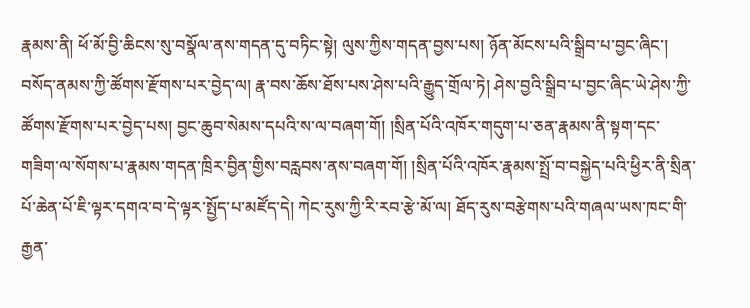རྣམས་ནི། ཕོ་མོ་བྱི་ཆིངས་སུ་བསྣོལ་ནས་གདན་དུ་བཏིང་སྟེ། ལུས་ཀྱིས་གདན་བྱས་པས། ཉོན་མོངས་པའི་སྒྲིབ་པ་བྱང་ཞིང་། བསོད་ནམས་ཀྱི་ཚོགས་རྫོགས་པར་བྱེད་ལ། རྣ་བས་ཆོས་ཐོས་པས་ཤེས་པའི་རྒྱུད་གྲོལ་ཏེ། ཤེས་བྱའི་སྒྲིབ་པ་བྱང་ཞིང་ཡེ་ཤེས་ཀྱི་ཚོགས་རྫོགས་པར་བྱེད་པས། བྱང་ཆུབ་སེམས་དཔའི་ས་ལ་བཞག་གོ། །སྲིན་པོའི་འཁོར་གདུག་པ་ཅན་རྣམས་ནི་སྟག་དང་གཟིག་ལ་སོགས་པ་རྣམས་གདན་ཁྲིར་བྱིན་གྱིས་བརླབས་ནས་བཞག་གོ། །སྲིན་པོའི་འཁོར་རྣམས་སྤྲོ་བ་བསྐྱེད་པའི་ཕྱིར་ནི་སྲིན་པོ་ཆེན་པོ་ཇི་ལྟར་དགའ་བ་དེ་ལྟར་སྤྱོད་པ་མཛོད་དེ། ཀེང་རུས་ཀྱི་རི་རབ་རྩེ་མོ་ལ། ཐོད་རུས་བརྩེགས་པའི་གཞལ་ཡས་ཁང་གི་རྒྱན་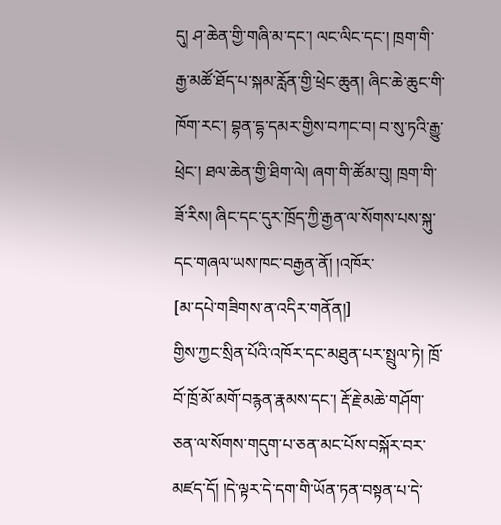དུ། ཤ་ཆེན་གྱི་གཞི་མ་དང་། ལང་ལིང་དང་། ཁྲག་གི་རྒྱ་མཚོ་ཐོད་པ་སྐམ་རློན་གྱི་ཕྲེང་ཆུན། ཞིང་ཆེ་ཆུང་གི་ཁོག་རང་། བྷན་དྷ་དམར་གྱིས་བཀང་བ། བ་སུ་ཏའི་རྒྱུ་ཕྲེང་། ཐལ་ཆེན་གྱི་ཐིག་ལེ། ཞག་གི་ཚོམ་བུ། ཁྲག་གི་ཟོ་རིས། ཞིང་དང་དུར་ཁྲོད་ཀྱི་རྒྱན་ལ་སོགས་པས་སྐུ་དང་གཞལ་ཡས་ཁང་བརྒྱན་ནོ། །འཁོར་
[མ་དཔེ་གཟིགས་ན་འདིར་གནོན།]
གྱིས་ཀྱང་སྲིན་པོའི་འཁོར་དང་མཐུན་པར་སྤྲུལ་ཏེ། ཁྲོ་བོ་ཁྲོ་མོ་མགོ་བརྙན་རྣམས་དང་། རྡོ་རྗེ་མཆེ་གཤོག་ཅན་ལ་སོགས་གདུག་པ་ཅན་མང་པོས་བསྐོར་བར་མཛད་དོ། །དེ་ལྟར་དེ་དག་གི་ཡོན་ཏན་བསྟན་པ་དེ་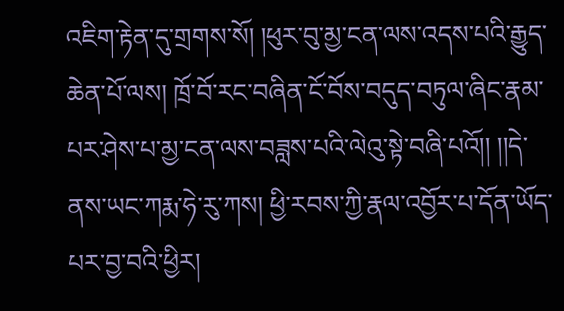འཇིག་རྟེན་དུ་གྲགས་སོ། །ཕུར་བུ་མྱ་ངན་ལས་འདས་པའི་རྒྱུད་ཆེན་པོ་ལས། ཁྲོ་བོ་རང་བཞིན་ངོ་བོས་བདུད་བཏུལ་ཞིང་རྣམ་པར་ཤེས་པ་མྱ་ངན་ལས་བཟླས་པའི་ལེའུ་སྟེ་བཞི་པའོ།། །།དེ་ནས་ཡང་ཀརྨ་ཧེ་རུ་ཀས། ཕྱི་རབས་ཀྱི་རྣལ་འབྱོར་པ་དོན་ཡོད་པར་བྱ་བའི་ཕྱིར།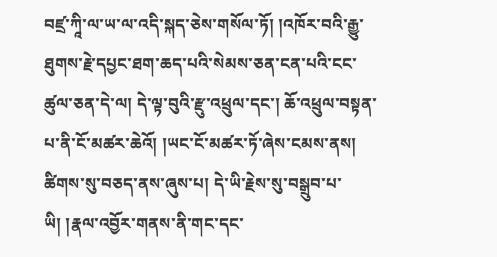བཛྲ་ཀཱི་ལ་ཡ་ལ་འདི་སྐད་ཅེས་གསོལ་ཏོ། །འཁོར་བའི་རྒྱུ་ཐུགས་རྗེ་དཔྱང་ཐག་ཆད་པའི་སེམས་ཅན་ངན་པའི་ངང་ཚུལ་ཅན་དེ་ལ། དེ་ལྟ་བུའི་རྫུ་འཕྲུལ་དང་། ཆོ་འཕྲུལ་བསྟན་པ་ནི་ངོ་མཚར་ཆེའོ། །ཡང་ངོ་མཚར་ཏོ་ཞེས་ངམས་ནས། ཚིགས་སུ་བཅད་ནས་ཞུས་པ། དེ་ཡི་རྗེས་སུ་བསྒྲུབ་པ་ཡི། །རྣལ་འབྱོར་གནས་ནི་གང་དང་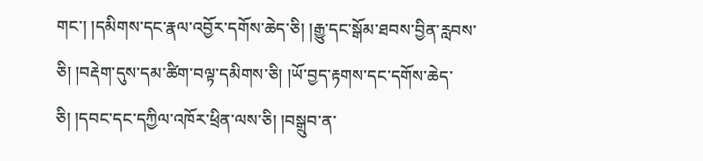གང་། །དམིགས་དང་རྣལ་འབྱོར་དགོས་ཆེད་ཅི། །རྒྱུ་དང་སྒོམ་ཐབས་བྱིན་རླབས་ཅི། །བརྡེག་དུས་དམ་ཚིག་བལྟ་དམིགས་ཅི། །ཡོ་བྱད་རྟགས་དང་དགོས་ཆེད་ཅི། །དབང་དང་དཀྱིལ་འཁོར་ཕྲིན་ལས་ཅི། །བསྒྲུབ་ན་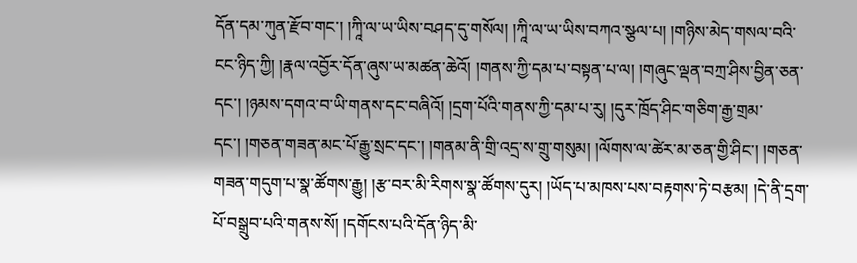དོན་དམ་ཀུན་རྫོབ་གང་། །ཀཱི་ལ་ཡ་ཡིས་བཤད་དུ་གསོལ། །ཀཱི་ལ་ཡ་ཡིས་བཀའ་སྩལ་པ། །གཉིས་མེད་གསལ་བའི་ངང་ཉིད་ཀྱི། །རྣལ་འབྱོར་དོན་ཞུས་ཡ་མཚན་ཆེའོ། །གནས་ཀྱི་དམ་པ་བསྟན་པ་ལ། །གཞུང་ལྡན་བཀྲ་ཤིས་བྱིན་ཅན་དང་། །ཉམས་དགའ་བ་ཡི་གནས་དང་བཞིའོ། །དྲག་པོའི་གནས་ཀྱི་དམ་པ་རུ། །དུར་ཁྲོད་ཤིང་གཅིག་རྒྱ་གྲམ་དང་། །གཅན་གཟན་མང་པོ་རྒྱུ་སྲང་དང་། །གནམ་ནི་གྲི་འདྲ་ས་གྲུ་གསུམ། །ལོགས་ལ་ཚེར་མ་ཅན་གྱི་ཤིང་། །གཅན་གཟན་གདུག་པ་སྣ་ཚོགས་རྒྱུ། །རྩ་བར་མི་རིགས་སྣ་ཚོགས་དུར། །ཡོད་པ་མཁས་པས་བརྟགས་ཏེ་བརྩམ། །དེ་ནི་དྲག་པོ་བསྒྲུབ་པའི་གནས་སོ། །དགོངས་པའི་དོན་ཉིད་མི་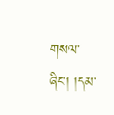གསལ་ཞིང་། །དམ་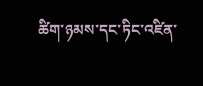ཚིག་ཉམས་དང་ཏིང་འཛིན་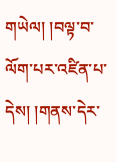གཡེལ། །བལྟ་བ་ལོག་པར་འཛིན་པ་དེས། །གནས་དེར་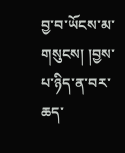བྱ་བ་ཡོངས་མ་གསུངས། །བྱས་པ་ཉིད་ན་བར་ཆད་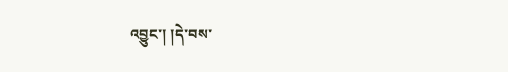འབྱུང་། །དེ་བས་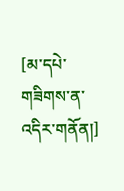[མ་དཔེ་གཟིགས་ན་འདིར་གནོན།]